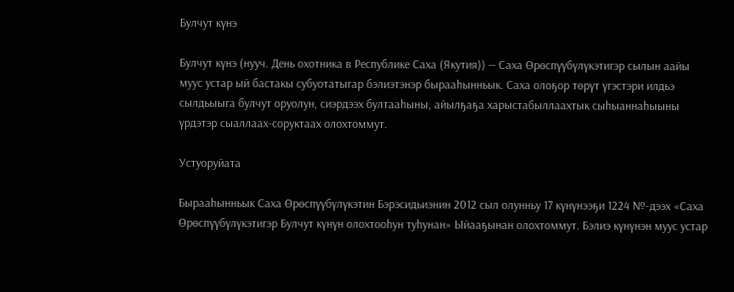Булчут күнэ

Булчут күнэ (нууч. День охотника в Республике Саха (Якутия)) — Саха Өрөспүүбүлүкэтигэр сылын аайы муус устар ый бастакы субуотатыгар бэлиэтэнэр бырааһынньык. Саха олоҕор төрүт үгэстэри илдьэ сылдьыыга булчут оруолун, сиэрдээх бултааһыны, айылҕаҕа харыстабыллаахтык сыһыаннаһыыны үрдэтэр сыаллаах-соруктаах олохтоммут.

Устуоруйата

Бырааһынньык Саха Өрөспүүбүлүкэтин Бэрэсидьиэнин 2012 сыл олунньу 17 күнүнээҕи 1224 №-дээх «Саха Өрөспүүбүлүкэтигэр Булчут күнүн олохтооһун туһунан» Ыйааҕынан олохтоммут. Бэлиэ күнүнэн муус устар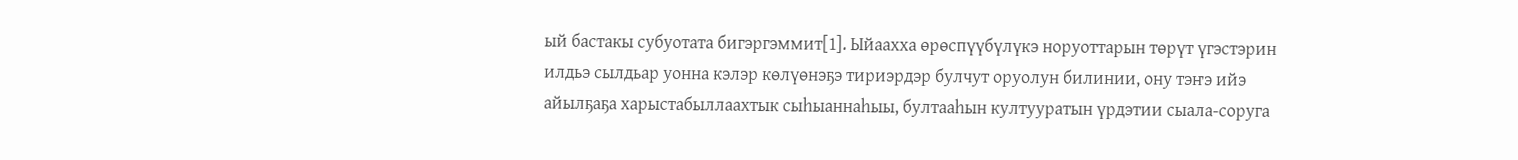ый бастакы субуотата бигэргэммит[1]. Ыйаахха өрөспүүбүлүкэ норуоттарын төрүт үгэстэрин илдьэ сылдьар уонна кэлэр көлүөнэҕэ тириэрдэр булчут оруолун билинии, ону тэҥэ ийэ айылҕаҕа харыстабыллаахтык сыһыаннаһыы, бултааһын култууратын үрдэтии сыала-соруга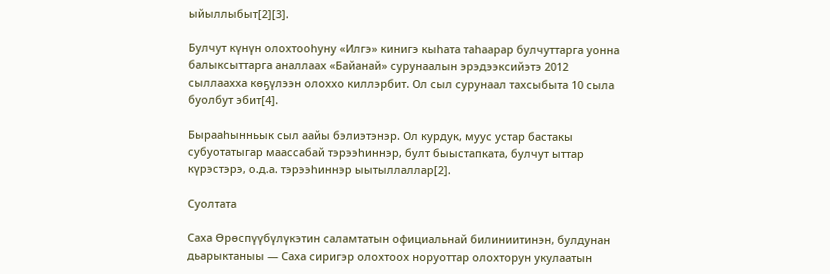ыйыллыбыт[2][3].

Булчут күнүн олохтооһуну «Илгэ» кинигэ кыһата таһаарар булчуттарга уонна балыксыттарга аналлаах «Байанай» сурунаалын эрэдээксийэтэ 2012 сыллаахха көҕүлээн олоххо киллэрбит. Ол сыл сурунаал тахсыбыта 10 сыла буолбут эбит[4].

Бырааһынньык сыл аайы бэлиэтэнэр. Ол курдук, муус устар бастакы субуотатыгар маассабай тэрээһиннэр, булт быыстапката, булчут ыттар күрэстэрэ, о.д.а. тэрээһиннэр ыытыллаллар[2].

Суолтата

Саха Өрөспүүбүлүкэтин саламтатын официальнай билиниитинэн, булдунан дьарыктаныы — Саха сиригэр олохтоох норуоттар олохторун укулаатын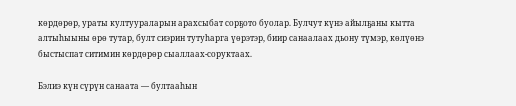көрдөрөр, ураты култуураларын арахсыбат сорҕото буолар. Булчут күнэ айылҕаны кытта алтыһыыны өрө тутар, булт сиэрин тутуһарга үөрэтэр, биир санаалаах дьону түмэр, көлүөнэ быстыспат ситимин көрдөрөр сыаллаах-соруктаах.

Бэлиэ күн сүрүн санаата — бултааһын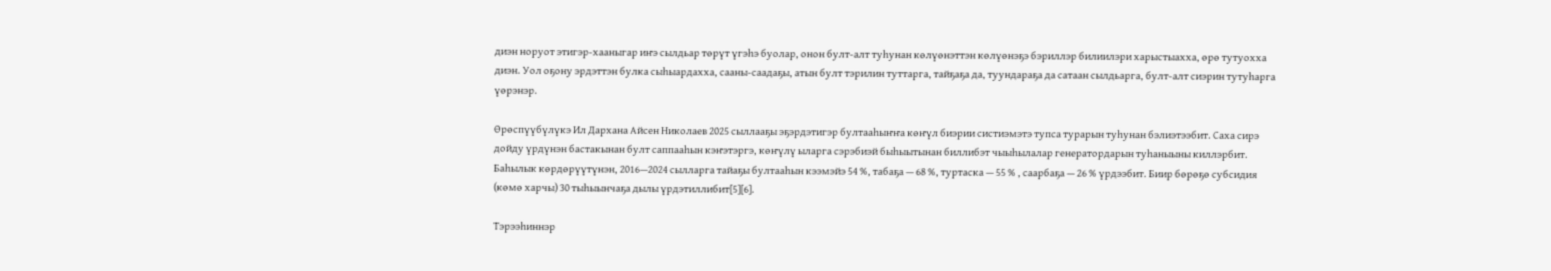диэн норуот этигэр-хааныгар иҥэ сылдьар төрүт үгэһэ буолар, онон булт-алт туһунан көлүөнэттэн көлүөнэҕэ бэриллэр билиилэри харыстыахха, өрө тутуохха диэн. Уол оҕону эрдэттэн булка сыһыардахха, сааны-саадаҕы, атын булт тэрилин туттарга, тайҕаҕа да, туундараҕа да сатаан сылдьарга, булт-алт сиэрин тутуһарга үөрэнэр.

Өрөспүүбүлүкэ Ил Дархана Айсен Николаев 2025 сыллааҕы эҕэрдэтигэр бултааһыҥҥа көҥүл биэрии систиэмэтэ тупса турарын туһунан бэлиэтээбит. Саха сирэ дойду үрдүнэн бастакынан булт саппааһын кэҥэтэргэ, көҥүлү ыларга сэрэбиэй быһыытынан биллибэт чыыһылалар генератордарын туһаныыны киллэрбит. Баһылык көрдөрүүтүнэн, 2016—2024 сылларга тайаҕы бултааһын кээмэйэ 54 %, табаҕа — 68 %, туртаска — 55 % , саарбаҕа — 26 % үрдээбит. Биир бөрөҕө субсидия (көмө харчы) 30 тыһыынчаҕа дылы үрдэтиллибит[5][6].

Тэрээһиннэр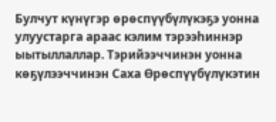Булчут күнүгэр өрөспүүбүлүкэҕэ уонна улуустарга араас кэлим тэрээһиннэр ыытыллаллар. Тэрийээччинэн уонна көҕүлээччинэн Саха Өрөспүүбүлүкэтин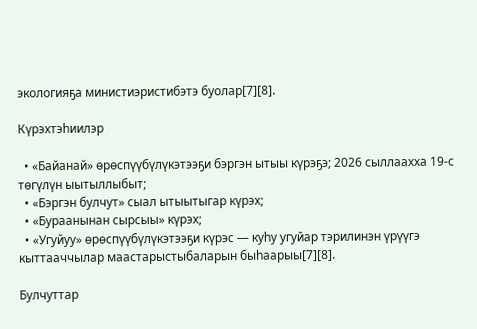экологияҕа министиэристибэтэ буолар[7][8].

Күрэхтэһиилэр

  • «Байанай» өрөспүүбүлүкэтээҕи бэргэн ытыы күрэҕэ; 2026 сыллаахха 19-с төгүлүн ыытыллыбыт;
  • «Бэргэн булчут» сыал ытыытыгар күрэх;
  • «Бураанынан сырсыы» күрэх;
  • «Угуйуу» өрөспүүбүлүкэтээҕи күрэс — куһу угуйар тэрилинэн үрүүгэ кыттааччылар маастарыстыбаларын быһаарыы[7][8].

Булчуттар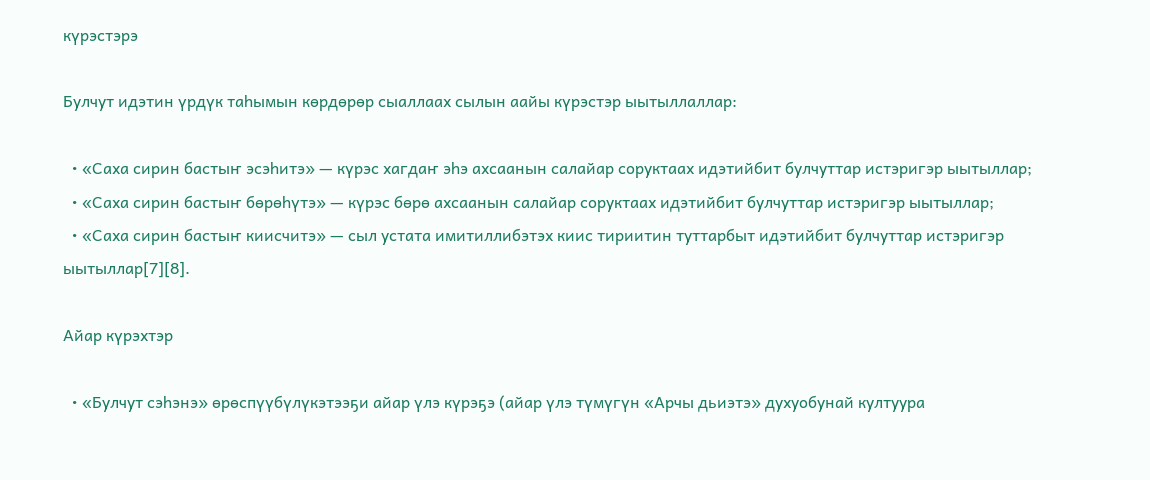күрэстэрэ

Булчут идэтин үрдүк таһымын көрдөрөр сыаллаах сылын аайы күрэстэр ыытыллаллар:

  • «Саха сирин бастыҥ эсэһитэ» — күрэс хагдаҥ эһэ ахсаанын салайар соруктаах идэтийбит булчуттар истэригэр ыытыллар;
  • «Саха сирин бастыҥ бөрөһүтэ» — күрэс бөрө ахсаанын салайар соруктаах идэтийбит булчуттар истэригэр ыытыллар;
  • «Саха сирин бастыҥ киисчитэ» — сыл устата имитиллибэтэх киис тириитин туттарбыт идэтийбит булчуттар истэригэр ыытыллар[7][8].

Айар күрэхтэр

  • «Булчут сэһэнэ» өрөспүүбүлүкэтээҕи айар үлэ күрэҕэ (айар үлэ түмүгүн «Арчы дьиэтэ» духуобунай култуура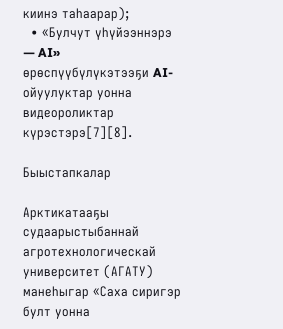киинэ таһаарар);
  • «Булчут үһүйээннэрэ — AI» өрөспүүбүлүкэтээҕи AI-ойуулуктар уонна видеороликтар күрэстэрэ[7][8].

Быыстапкалар

Арктикатааҕы судаарыстыбаннай агротехнологическай университет (АГАТУ) манеһыгар «Саха сиригэр булт уонна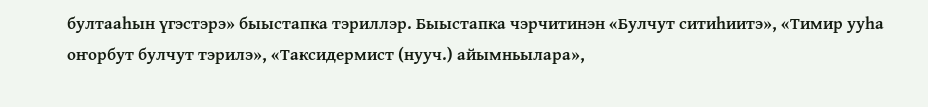бултааһын үгэстэрэ» быыстапка тэриллэр. Быыстапка чэрчитинэн «Булчут ситиһиитэ», «Тимир ууһа оҥорбут булчут тэрилэ», «Таксидермист (нууч.) айымньылара»,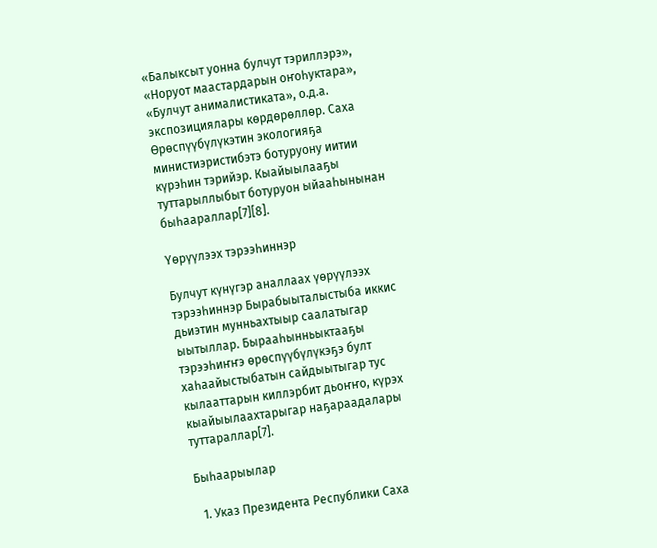«Балыксыт уонна булчут тэриллэрэ», «Норуот маастардарын оҥоһуктара», «Булчут анималистиката», о.д.а. экспозициялары көрдөрөллөр. Саха Өрөспүүбүлүкэтин экологияҕа министиэристибэтэ ботуруону иитии күрэһин тэрийэр. Кыайыылааҕы туттарыллыбыт ботуруон ыйааһынынан быһаараллар[7][8].

Үөрүүлээх тэрээһиннэр

Булчут күнүгэр аналлаах үөрүүлээх тэрээһиннэр Бырабыыталыстыба иккис дьиэтин мунньахтыыр саалатыгар ыытыллар. Бырааһынньыктааҕы тэрээһиҥҥэ өрөспүүбүлүкэҕэ булт хаһаайыстыбатын сайдыытыгар тус кылааттарын киллэрбит дьоҥҥо, күрэх кыайыылаахтарыгар наҕараадалары туттараллар[7].

Быһаарыылар

  1. Указ Президента Республики Саха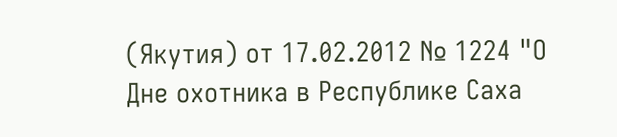(Якутия) от 17.02.2012 № 1224 "О Дне охотника в Республике Саха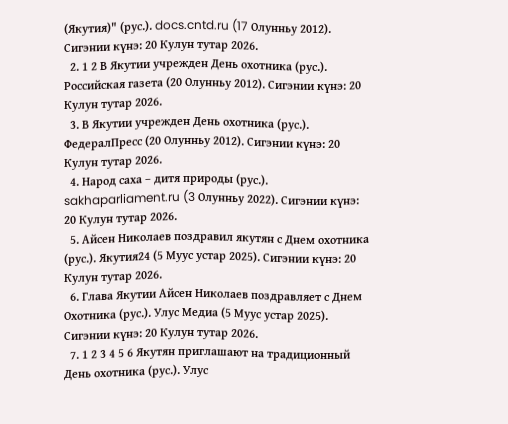(Якутия)" (рус.). docs.cntd.ru (17 Олунньу 2012). Сигэнии күнэ: 20 Кулун тутар 2026.
  2. 1 2 В Якутии учрежден День охотника (рус.). Российская газета (20 Олунньу 2012). Сигэнии күнэ: 20 Кулун тутар 2026.
  3. В Якутии учрежден День охотника (рус.). ФедералПресс (20 Олунньу 2012). Сигэнии күнэ: 20 Кулун тутар 2026.
  4. Народ саха – дитя природы (рус.). sakhaparliament.ru (3 Олунньу 2022). Сигэнии күнэ: 20 Кулун тутар 2026.
  5. Айсен Николаев поздравил якутян с Днем охотника (рус.). Якутия24 (5 Муус устар 2025). Сигэнии күнэ: 20 Кулун тутар 2026.
  6. Глава Якутии Айсен Николаев поздравляет с Днем Охотника (рус.). Улус Медиа (5 Муус устар 2025). Сигэнии күнэ: 20 Кулун тутар 2026.
  7. 1 2 3 4 5 6 Якутян приглашают на традиционный День охотника (рус.). Улус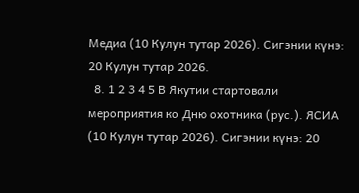Медиа (10 Кулун тутар 2026). Сигэнии күнэ: 20 Кулун тутар 2026.
  8. 1 2 3 4 5 В Якутии стартовали мероприятия ко Дню охотника (рус.). ЯСИА (10 Кулун тутар 2026). Сигэнии күнэ: 20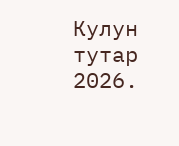Кулун тутар 2026.